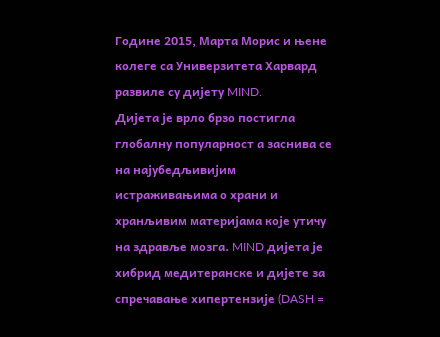Године 2015, Марта Морис и њене колеге са Универзитета Харвард развиле су дијету MIND.
Дијета је врло брзо постигла глобалну популарност а заснива се на најубедљивијим истраживањима о храни и хранљивим материјама које утичу на здравље мозга. MIND дијета је хибрид медитеранске и дијете за спречавање хипертензије (DASH =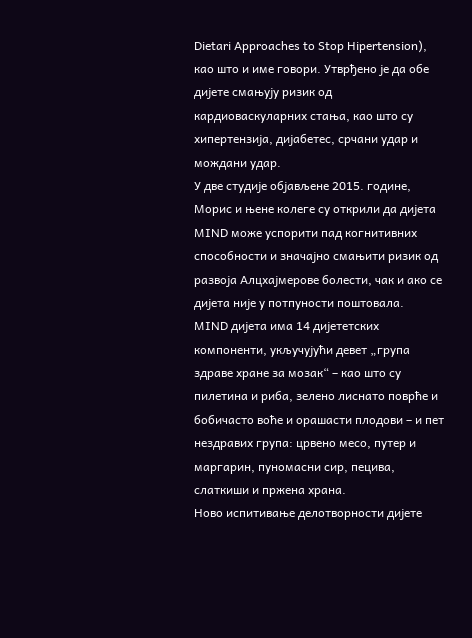Dietari Approaches to Stop Hipertension), као што и име говори. Утврђено је да обе дијете смањују ризик од кардиоваскуларних стања, као што су хипертензија, дијабетес, срчани удар и мождани удар.
У две студије објављене 2015. године, Морис и њене колеге су открили да дијета MIND може успорити пад когнитивних способности и значајно смањити ризик од развоја Алцхајмерове болести, чак и ако се дијета није у потпуности поштовала.
MIND дијета има 14 дијететских компоненти, укључујући девет „група здраве хране за мозак“ – као што су пилетина и риба, зелено лиснато поврће и бобичасто воће и орашасти плодови – и пет нездравих група: црвено месо, путер и маргарин, пуномасни сир, пецива, слаткиши и пржена храна.
Ново испитивање делотворности дијете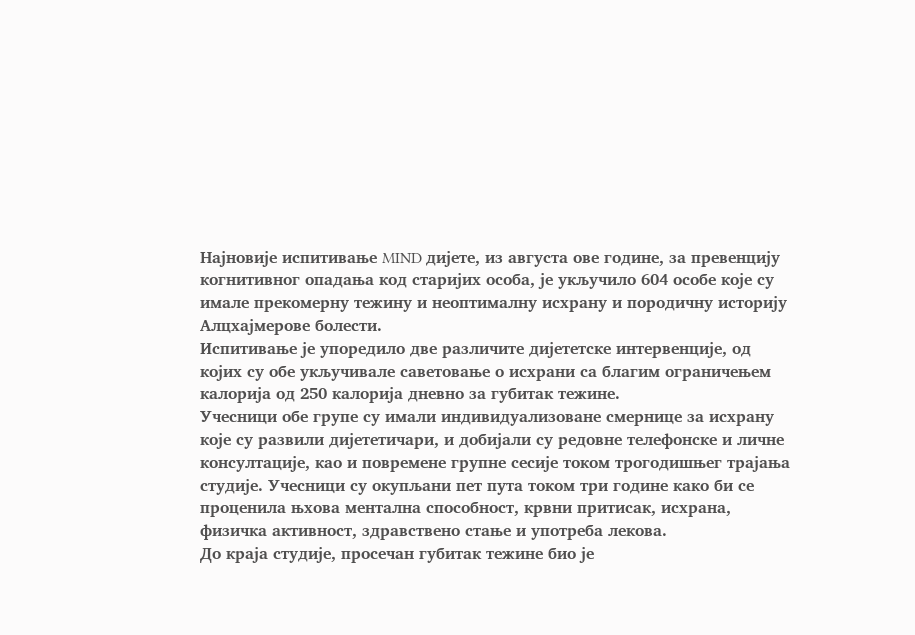Најновије испитивање MIND дијете, из августа ове године, за превенцију когнитивног опадања код старијих особа, је укључило 604 особе које су имале прекомерну тежину и неоптималну исхрану и породичну историју Алцхајмерове болести.
Испитивање је упоредило две различите дијететске интервенције, од којих су обе укључивале саветовање о исхрани са благим ограничењем калорија од 250 калорија дневно за губитак тежине.
Учесници обе групе су имали индивидуализоване смернице за исхрану које су развили дијететичари, и добијали су редовне телефонске и личне консултације, као и повремене групне сесије током трогодишњег трајања студије. Учесници су окупљани пет пута током три године како би се проценила њхова ментална способност, крвни притисак, исхрана, физичка активност, здравствено стање и употреба лекова.
До краја студије, просечан губитак тежине био је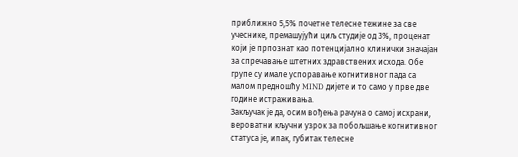приближно 5,5% почетне телесне тежине за све учеснике, премашујући циљ студије од 3%, проценат који је прпознат као потенцијално клинички значајан за спречавање штетних здравствених исхода. Обе групе су имале успоравање когнитивног пада са малом предношћу MIND дијете и то само у прве две године истраживања.
Закључак је да, осим вођења рачуна о самој исхрани, вероватни кључни узрок за побољшање когнитивног статуса је, ипак, губитак телесне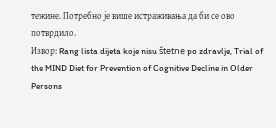тежине. Потребно је више истраживања да би се ово потврдило.
Извор: Rang lista dijeta koje nisu štetne po zdravlje, Trial of the MIND Diet for Prevention of Cognitive Decline in Older Persons